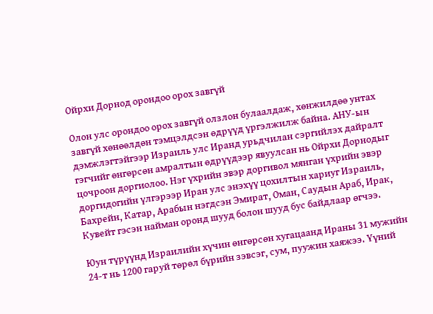Ойрхи Дорнод орондоо орох завгүй

Олон улс орондоо орох завгүй олзлон булаалдаж, хөнжилдөө унтах завгүй хөнөөлдөн тэмцэлдсэн өдрүүд үргэлжилж байна. АНУ-ын дэмжлэгтэйгээр Израиль улс Иранд урьдчилан сэргийлэх дайралт гэгчийг өнгөрсөн амралтын өдрүүдээр явуулсан нь Ойрхи Дорнодыг цочроон доргиолоо. Нэг үхрийн эвэр доргивол мянган үхрийн эвэр доргидогийн үлгэрээр Иран улс энэхүү цохилтын хариуг Израиль, Бахрейн, Катар, Арабын нэгдсэн Эмират, Оман, Саудын Араб, Ирак, Кувейт гэсэн найман оронд шууд болон шууд бус байдлаар өгчээ.

Юун түрүүнд Израилийн хүчин өнгөрсөн хугацаанд Ираны 31 мужийн 24-т нь 1200 гаруй төрөл бүрийн зэвсэг, сум, пуужин хаяжээ. Үүний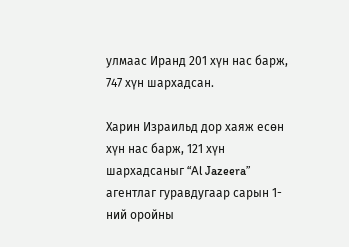улмаас Иранд 201 хүн нас барж, 747 хүн шархадсан.

Харин Израильд дор хаяж есөн хүн нас барж, 121 хүн шархадсаныг “Al Jazeera” агентлаг гуравдугаар сарын 1-ний оройны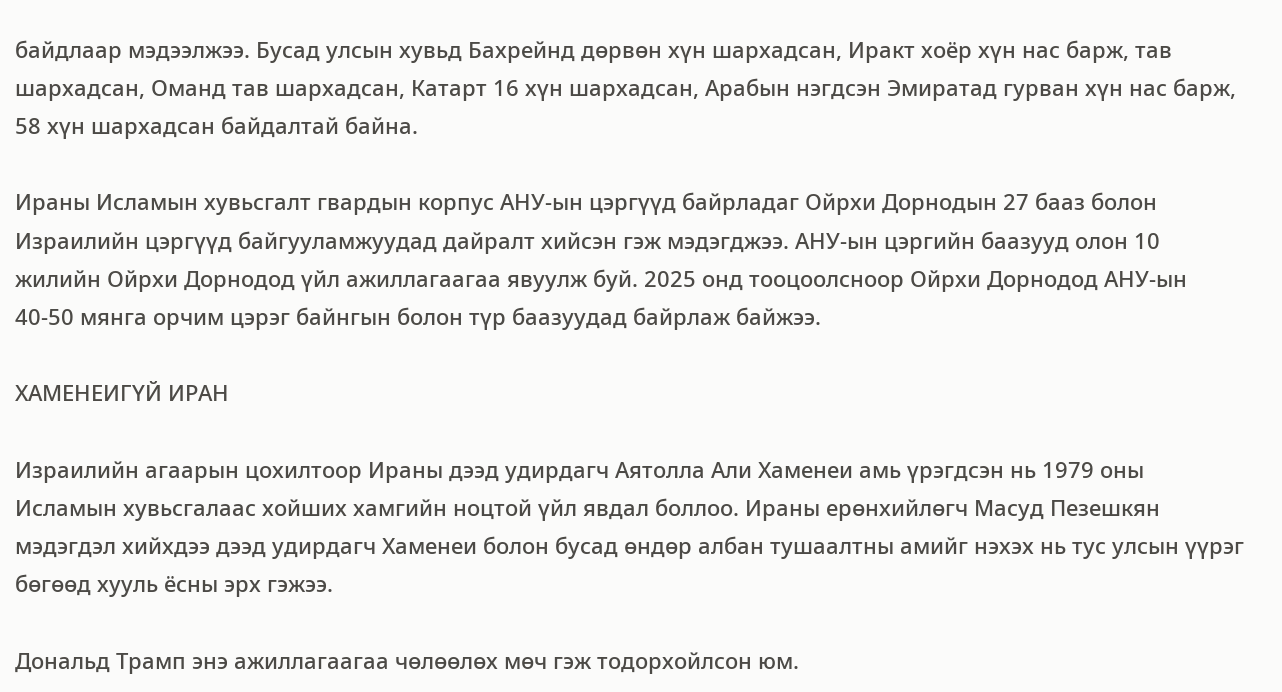байдлаар мэдээлжээ. Бусад улсын хувьд Бахрейнд дөрвөн хүн шархадсан, Иракт хоёр хүн нас барж, тав шархадсан, Оманд тав шархадсан, Катарт 16 хүн шархадсан, Арабын нэгдсэн Эмиратад гурван хүн нас барж, 58 хүн шархадсан байдалтай байна.

Ираны Исламын хувьсгалт гвардын корпус АНУ-ын цэргүүд байрладаг Ойрхи Дорнодын 27 бааз болон Израилийн цэргүүд байгууламжуудад дайралт хийсэн гэж мэдэгджээ. АНУ-ын цэргийн баазууд олон 10 жилийн Ойрхи Дорнодод үйл ажиллагаагаа явуулж буй. 2025 онд тооцоолсноор Ойрхи Дорнодод АНУ-ын 40-50 мянга орчим цэрэг байнгын болон түр баазуудад байрлаж байжээ.

ХАМЕНЕИГҮЙ ИРАН

Израилийн агаарын цохилтоор Ираны дээд удирдагч Аятолла Али Хаменеи амь үрэгдсэн нь 1979 оны Исламын хувьсгалаас хойших хамгийн ноцтой үйл явдал боллоо. Ираны ерөнхийлөгч Масуд Пезешкян мэдэгдэл хийхдээ дээд удирдагч Хаменеи болон бусад өндөр албан тушаалтны амийг нэхэх нь тус улсын үүрэг бөгөөд хууль ёсны эрх гэжээ.

Дональд Трамп энэ ажиллагаагаа чөлөөлөх мөч гэж тодорхойлсон юм.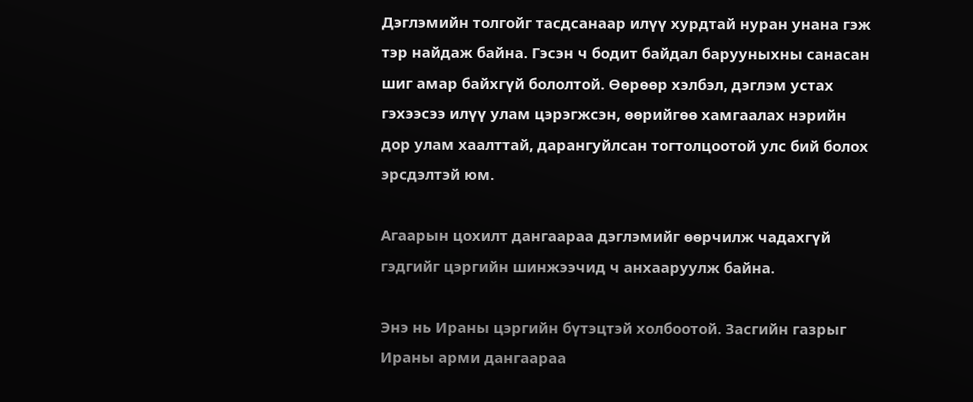Дэглэмийн толгойг тасдсанаар илүү хурдтай нуран унана гэж тэр найдаж байна. Гэсэн ч бодит байдал барууныхны санасан шиг амар байхгүй бололтой. Өөрөөр хэлбэл, дэглэм устах гэхээсээ илүү улам цэрэгжсэн, өөрийгөө хамгаалах нэрийн дор улам хаалттай, дарангуйлсан тогтолцоотой улс бий болох эрсдэлтэй юм.

Агаарын цохилт дангаараа дэглэмийг өөрчилж чадахгүй гэдгийг цэргийн шинжээчид ч анхааруулж байна.

Энэ нь Ираны цэргийн бүтэцтэй холбоотой. Засгийн газрыг Ираны арми дангаараа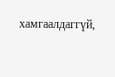хамгаалдаггүй,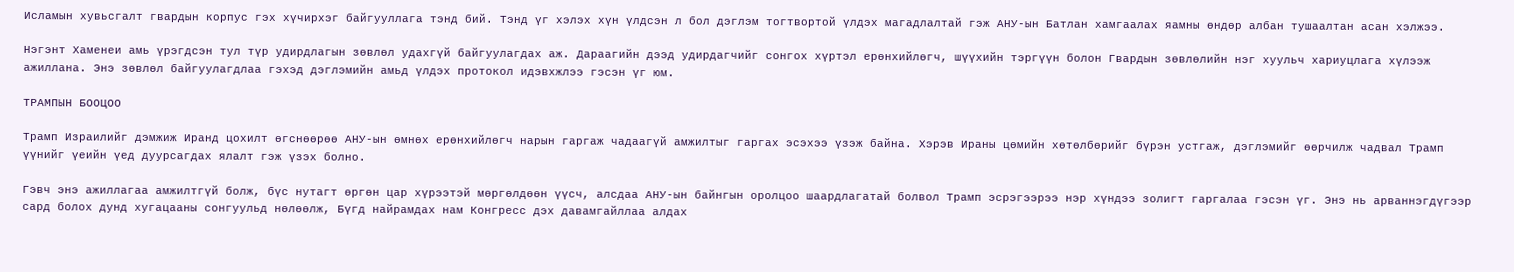Исламын хувьсгалт гвардын корпус гэх хүчирхэг байгууллага тэнд бий. Тэнд үг хэлэх хүн үлдсэн л бол дэглэм тогтвортой үлдэх магадлалтай гэж АНУ-ын Батлан хамгаалах яамны өндөр албан тушаалтан асан хэлжээ.

Нэгэнт Хаменеи амь үрэгдсэн тул түр удирдлагын зөвлөл удахгүй байгуулагдах аж. Дараагийн дээд удирдагчийг сонгох хүртэл ерөнхийлөгч, шүүхийн тэргүүн болон Гвардын зөвлөлийн нэг хуульч хариуцлага хүлээж ажиллана. Энэ зөвлөл байгуулагдлаа гэхэд дэглэмийн амьд үлдэх протокол идэвхжлээ гэсэн үг юм.

ТРАМПЫН БООЦОО

Трамп Израилийг дэмжиж Иранд цохилт өгснөөрөө АНУ-ын өмнөх ерөнхийлөгч нарын гаргаж чадаагүй амжилтыг гаргах эсэхээ үзэж байна. Хэрэв Ираны цөмийн хөтөлбөрийг бүрэн устгаж, дэглэмийг өөрчилж чадвал Трамп үүнийг үеийн үед дуурсагдах ялалт гэж үзэх болно.

Гэвч энэ ажиллагаа амжилтгүй болж, бүс нутагт өргөн цар хүрээтэй мөргөлдөөн үүсч, алсдаа АНУ-ын байнгын оролцоо шаардлагатай болвол Трамп эсрэгээрээ нэр хүндээ золигт гаргалаа гэсэн үг. Энэ нь арваннэгдүгээр сард болох дунд хугацааны сонгуульд нөлөөлж, Бүгд найрамдах нам Конгресс дэх давамгайллаа алдах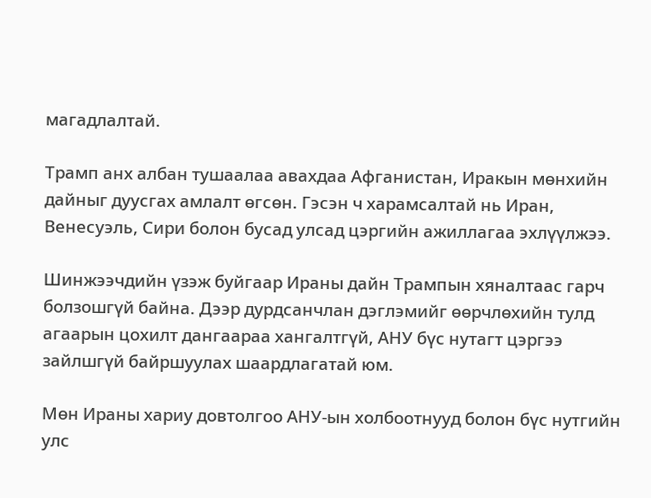магадлалтай.

Трамп анх албан тушаалаа авахдаа Афганистан, Иракын мөнхийн дайныг дуусгах амлалт өгсөн. Гэсэн ч харамсалтай нь Иран, Венесуэль, Сири болон бусад улсад цэргийн ажиллагаа эхлүүлжээ.

Шинжээчдийн үзэж буйгаар Ираны дайн Трампын хяналтаас гарч болзошгүй байна. Дээр дурдсанчлан дэглэмийг өөрчлөхийн тулд агаарын цохилт дангаараа хангалтгүй, АНУ бүс нутагт цэргээ зайлшгүй байршуулах шаардлагатай юм.

Мөн Ираны хариу довтолгоо АНУ-ын холбоотнууд болон бүс нутгийн улс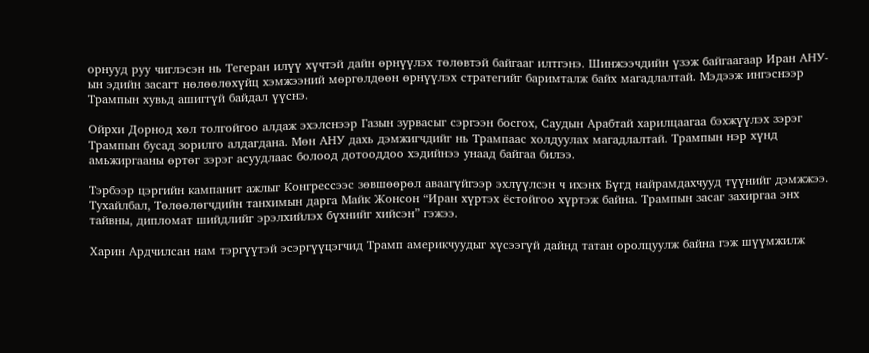орнууд руу чиглэсэн нь Тегеран илүү хүчтэй дайн өрнүүлэх төлөвтэй байгааг илтгэнэ. Шинжээчдийн үзэж байгаагаар Иран АНУ-ын эдийн засагт нөлөөлөхүйц хэмжээний мөргөлдөөн өрнүүлэх стратегийг баримталж байх магадлалтай. Мэдээж ингэснээр Трампын хувьд ашиггүй байдал үүснэ.

Ойрхи Дорнод хөл толгойгоо алдаж эхэлснээр Газын зурвасыг сэргээн босгох, Саудын Арабтай харилцаагаа бэхжүүлэх зэрэг Трампын бусад зорилго алдагдана. Мөн АНУ дахь дэмжигчдийг нь Трампаас холдуулах магадлалтай. Трампын нэр хүнд амьжиргааны өртөг зэрэг асуудлаас болоод дотооддоо хэдийнээ унаад байгаа билээ.

Тэрбээр цэргийн кампанит ажлыг Конгрессээс зөвшөөрөл аваагүйгээр эхлүүлсэн ч ихэнх Бүгд найрамдахчууд түүнийг дэмжжээ. Тухайлбал, Төлөөлөгчдийн танхимын дарга Майк Жонсон “Иран хүртэх ёстойгоо хүртэж байна. Трампын засаг захиргаа энх тайвны, дипломат шийдлийг эрэлхийлэх бүхнийг хийсэн” гэжээ.

Харин Ардчилсан нам тэргүүтэй эсэргүүцэгчид Трамп америкчуудыг хүсээгүй дайнд татан оролцуулж байна гэж шүүмжилж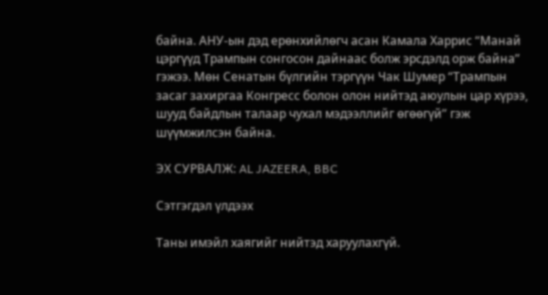байна. АНУ-ын дэд ерөнхийлөгч асан Камала Харрис “Манай цэргүүд Трампын сонгосон дайнаас болж эрсдэлд орж байна” гэжээ. Мөн Сенатын бүлгийн тэргүүн Чак Шумер “Трампын засаг захиргаа Конгресс болон олон нийтэд аюулын цар хүрээ, шууд байдлын талаар чухал мэдээллийг өгөөгүй” гэж шүүмжилсэн байна.

ЭХ СУРВАЛЖ: AL JAZEERA, BBC

Сэтгэгдэл үлдээх

Таны имэйл хаягийг нийтэд харуулахгүй.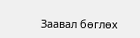Заавал бөглөх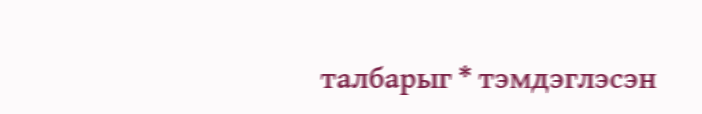талбарыг * тэмдэглэсэн